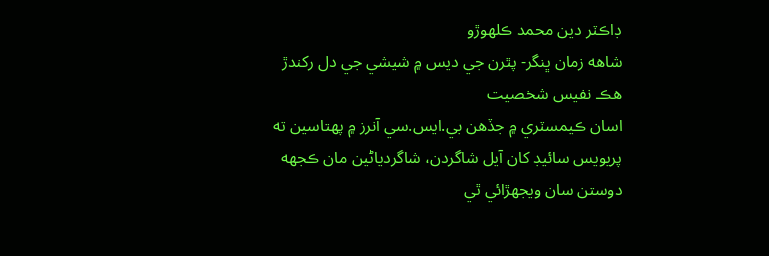ڊاڪٽر دين محمد ڪلھوڙو
شاهه زمان ڀنگر- پٿرن جي ديس ۾ شيشي جي دل رکندڙ
هڪ نفيس شخصيت
اسان ڪيمسٽري ۾ جڏهن بي.ايس.سي آنرز ۾ پھتاسين ته
پريويس سائيڊ کان آيل شاگردن، شاگردياڻين مان ڪجهه
دوستن سان ويجهڙائي ٿي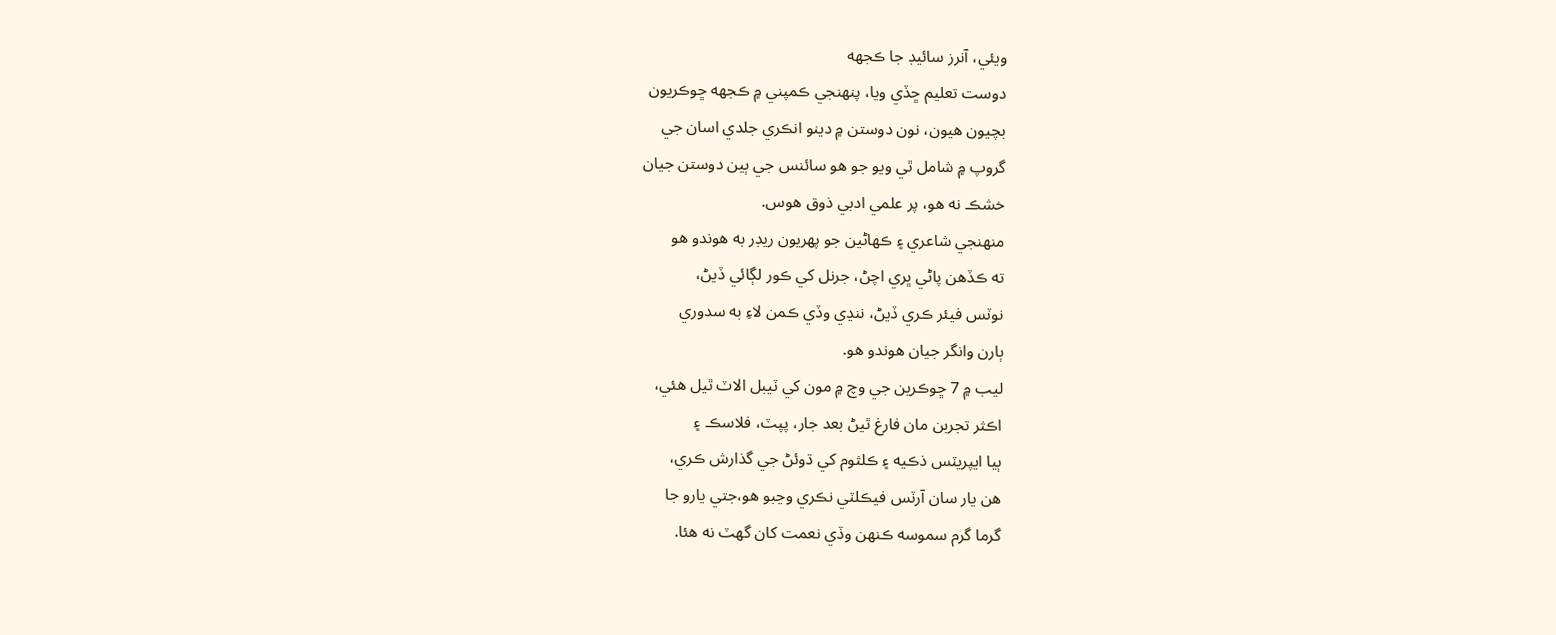ويئي، آنرز سائيڊ جا ڪجهه
دوست تعليم ڇڏي ويا، پنھنجي ڪمپني ۾ ڪجهه ڇوڪريون
بچيون هيون، نون دوستن ۾ دينو انڪري جلدي اسان جي
گروپ ۾ شامل ٿي ويو جو هو سائنس جي ٻين دوستن جيان
خشڪ نه هو، پر علمي ادبي ذوق هوس.
منھنجي شاعري ۽ ڪھاڻين جو پهريون ريڊر به هوندو هو
ته ڪڏهن پاڻي ڀري اچڻ، جرنل کي ڪور لڳائي ڏيڻ،
نوٽس فيئر ڪري ڏيڻ، ننڍي وڏي ڪمن لاءِ به سدوري
ٻارن وانگر جيان هوندو هو.
ليب ۾ 7 ڇوڪرين جي وچ ۾ مون کي ٽيبل الاٽ ٿيل هئي،
اڪثر تجربن مان فارغ ٿيڻ بعد جار، پپٽ، فلاسڪ ۽
ٻيا ايپريٽس ذڪيه ۽ ڪلثوم کي ڌوئڻ جي گذارش ڪري،
هن يار سان آرٽس فيڪلٽي نڪري وڃبو هو،جتي يارو جا
گرما گرم سموسه ڪنھن وڏي نعمت کان گهٽ نه هئا.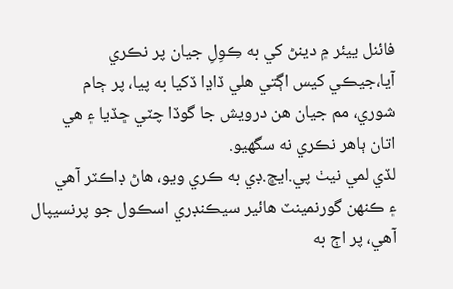فائنل ييئر ۾ دينڻ کي به ڪِوِلِ جيان پر نڪري
آيا،جيڪي کيس اڳتي هلي ڏاڍا ڏکيا به پيا، پر ڄام
شوري، مم جيان هن درويش جا گوڏا چٽي ڇڏيا ۽ هي
اتان ٻاهر نڪري نه سگهيو.
لڏي لمي نيٺ پي.ايڇ.ڊي به ڪري ويو، هاڻ ڊاڪٽر آهي
۽ ڪنھن گورنمينٽ هائير سيڪنڊري اسڪول جو پرنسيپال
آهي، پر اڄ به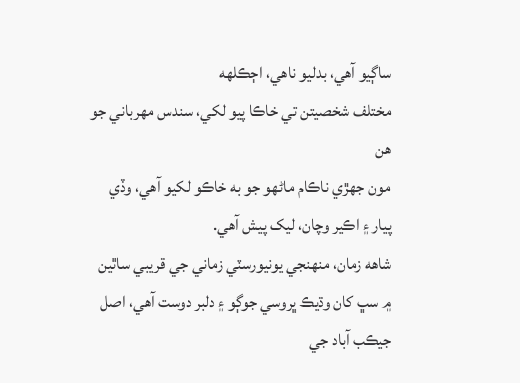ساڳيو آهي، بدليو ناهي، اڄڪلھه
مختلف شخصيتن تي خاڪا پيو لکي، سندس مھرباني جو هن
مون جھڙي ناڪام ماڻھو جو به خاڪو لکيو آهي، وڏي
پيار ۽ اڪير وچان، ليک پيش آهي.
شاهه زمان، منھنجي يونيورسٽي زماني جي قريبي ساٿين
۾ سڀ کان وڌيڪ ڀروسي جوڳو ۽ دلبر دوست آهي، اصل
جيڪب آباد جي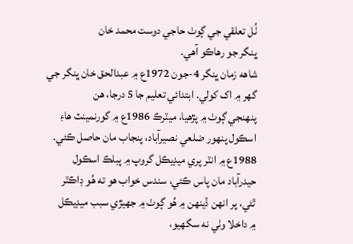ٺُل تعلقي جي ڳوٺ حاجي دوست محمد خان
ڀنگر جو رھاڪو آهي.
شاهه زمان ڀنگر 4-جون 1972ع ۾ عبدالحق خان ڀنگر جي
گهر ۾ اک کولي. ابتدائي تعليم جا 5 درجا، هن
پنھنجي ڳوٺ ۾ پڙهيا، ميٽرڪ 1986ع ۾ گورنمينٽ هاءِ
اسڪول پنھور ضلعي نصيرآباد، پنجاب مان حاصل ڪئي.
1988ع ۾ انٽر پري ميڊيڪل گروپ ۾ پبلڪ اسڪول
حيدرآباد مان پاس ڪئي، سندس خواب هو ته هُو ڊاڪٽر
ٿئي، پر انھن ڏينھن ۾ هُو ڳوٺ ۾ جهيڙي سبب ميڊيڪل
۾ داخلا وٺي نه سگهيو،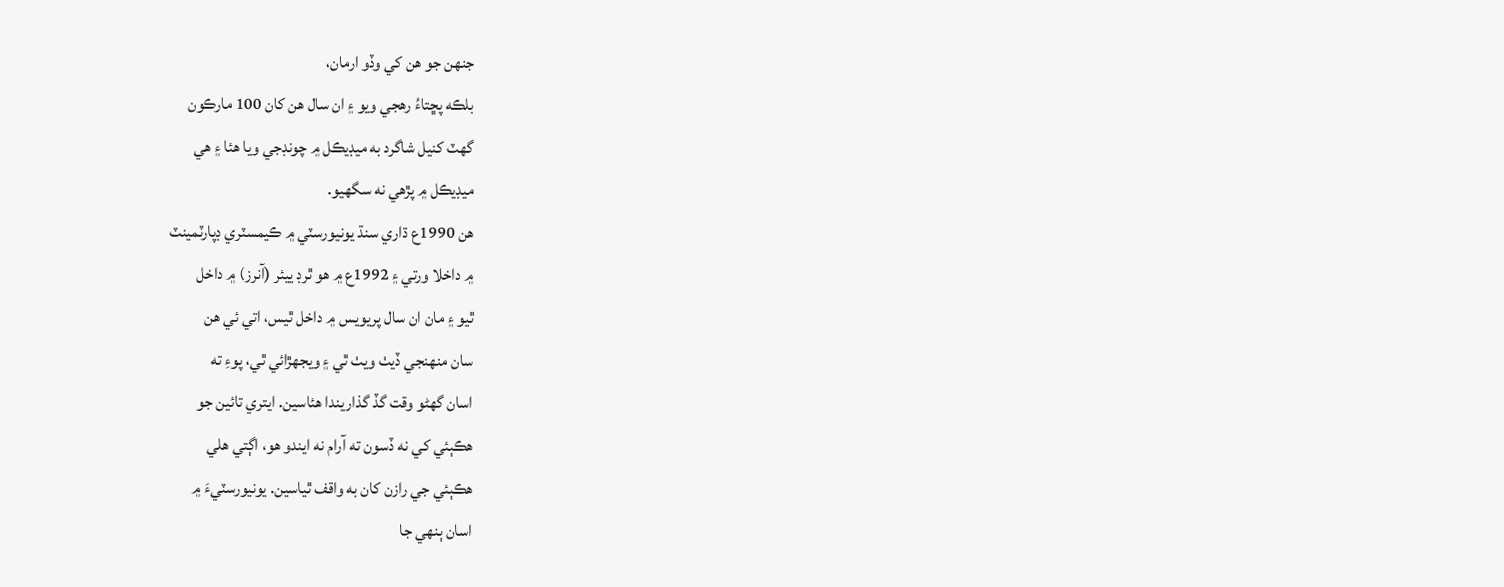جنھن جو ھن کي وڏو ارمان،
بلڪه پڇتاءُ رهجي ويو ۽ ان سال هن کان 100 مارڪون
گهٽ کنيل شاگرد به ميڊيڪل ۾ چونڊجي ويا هئا ۽ هي
ميڊيڪل ۾ پڙهي نه سگهيو.
هن 1990ع ڌاري سنڌ يونيورسٽي ۾ ڪيمسٽري ڊپارٽمينٽ
۾ داخلا ورتي ۽ 1992ع ۾ هو ٿرڊ ييئر (آنرز) ۾ داخل
ٿيو ۽ مان ان سال پريويس ۾ داخل ٿيس، اتي ئي ھن
سان منھنجي ڏيٺ ويٺ ٿي ۽ ويجهڙائي ٿي، پوءِ ته
اسان گهڻو وقت گڏ گذاريندا هئاسين. ايتري تائين جو
هڪٻئي کي نه ڏسون ته آرام نه ايندو هو، اڳتي هلي
هڪٻئي جي رازن کان به واقف ٿياسين. يونيورسٽيءَ ۾
اسان ٻنھي جا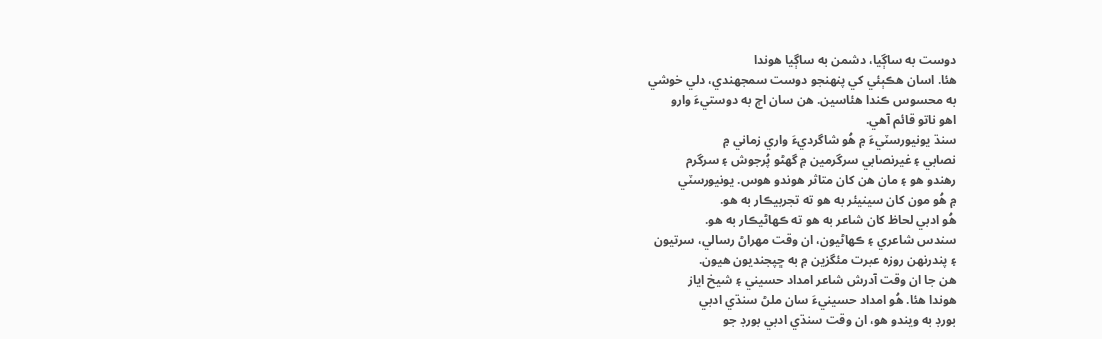دوست به ساڳيا، دشمن به ساڳيا هوندا
هئا. اسان هڪٻئي کي پنھنجو دوست سمجهندي، دلي خوشي
به محسوس ڪندا هئاسين. هن سان اڄ به دوستيءَ وارو
اهو ناتو قائم آهي.
سنڌ يونيورسٽيءَ ۾ هُو شاگرديءَ واري زماني ۾
نصابي ۽ غيرنصابي سرگرمين ۾ گهڻو پُرجوش ۽ سرگرم
رهندو هو ۽ مان هن کان متاثر هوندو هوس. يونيورسٽي
۾ هُو مون کان سينيئر به هو ته تجربيڪار به هو.
هُو ادبي لحاظ کان شاعر به هو ته ڪھاڻيڪار به هو.
سندس شاعري ۽ ڪھاڻيون، ان وقت مھراڻ رسالي، سرتيون
۽ پندرنھن روزه عبرت مئگزين ۾ به ڇپجنديون هيون.
هن جا ان وقت آدرش شاعر امداد حسيني ۽ شيخ اياز
هوندا هئا. هُو امداد حسينيءَ سان ملڻ سنڌي ادبي
بورڊ به ويندو هو، ان وقت سنڌي ادبي بورڊ جو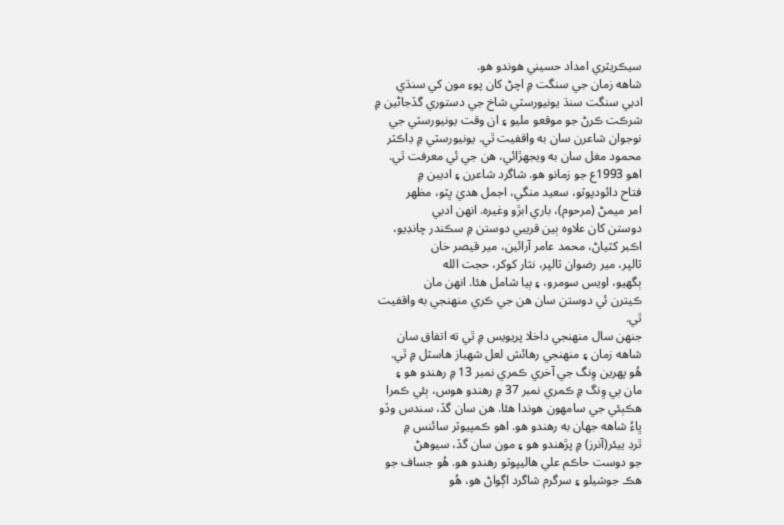سيڪريٽري امداد حسيني هوندو هو.
شاهه زمان جي سنگت ۾ اچڻ کان پوءِ مون کي سنڌي
ادبي سنگت سنڌ يونيورسٽي شاخ جي دستوري گڏجاڻين ۾
شرڪت ڪرڻ جو موقعو مليو ۽ ان وقت يونيورسٽي جي
نوجوان شاعرن سان به واقفيت ٿي. يونيورسٽي ۾ ڊاڪٽر
محمود مغل سان به ويجهڙائي، هن جي ئي معرفت ٿي.
اهو 1993ع جو زمانو هو. شاگرد شاعرن ۽ اديبن ۾
فتاح دائودپوٽو، سعيد منگي، اجمل هديٰ ڀٽو، مظھر
امر ميمڻ (مرحوم)، باري ابڙو وغيره. انھن ادبي
دوستن کان علاوه ٻين قريبي دوستن ۾ سڪندر چانڊيو،
اڪبر کٽياڻ، محمد عامر آرائين، مير قيصر خان
ٽالپر، مير رضوان ٽالپر، نثار کوکر، حجت الله
ٻگهيو، اويس سومرو، ۽ ٻيا شامل هئا. انھن مان
ڪيترن ئي دوستن سان هن جي ڪري منھنجي به واقفيت
ٿي.
جنھن سال منھنجي داخلا پريويس ۾ ٿي ته اتفاق سان
شاهه زمان ۽ منھنجي رهائش لعل شھباز هاسٽل ۾ ٿي.
هُو پھرين وِنگ جي آخري ڪمري نمبر 13 ۾ رهندو هو ۽
مان ٻي وِنگ ۾ ڪمري نمبر 37 ۾ رهندو هوس، ٻئي ڪمرا
هڪٻئي جي سامھون هوندا هئا. هن سان گڏ، سندس وڏو
ڀاءُ شاهه جھان به رهندو هو. اهو ڪمپيوٽر سائنس ۾
ٿرڊ ييئر(آنرز) ۾ پڙهندو هو ۽ مون سان گڏ، سيوهڻ
جو دوست حاڪم علي هاليپوٽو رهندو هو. هُو جساف جو
هڪ جوشيلو ۽ سرگرم شاگرد اڳواڻ هو، هُو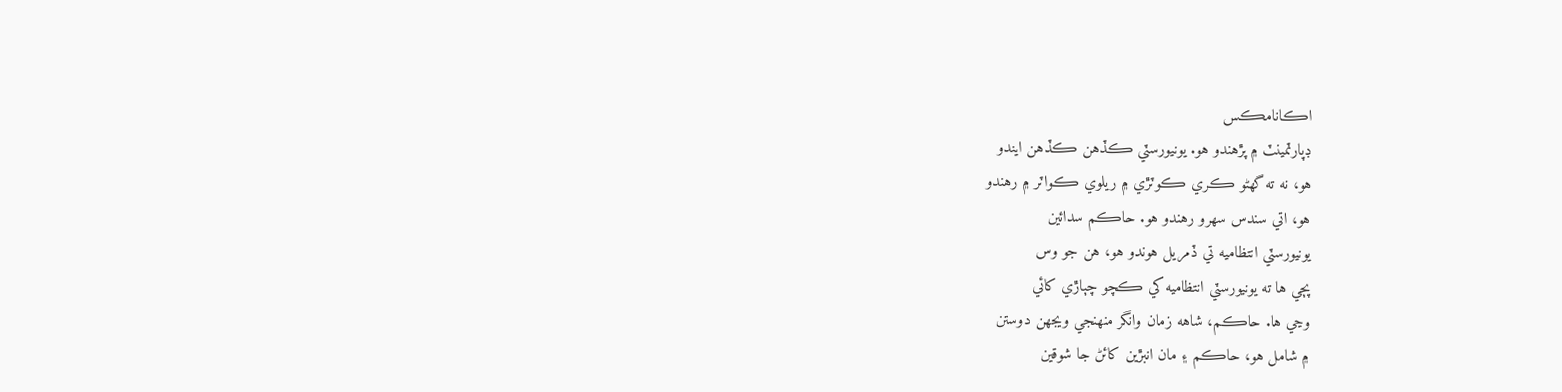اڪانامڪس
ڊپارٽمينٽ ۾ پڙهندو هو. يونيورسٽي ڪڏهن ڪڏهن ايندو
هو، نه ته گهڻو ڪري ڪوٽڙي ۾ ريلوي ڪواٽر ۾ رهندو
هو، اتي سندس سھرو رهندو هو. حاڪم سدائين
يونيورسٽي انتظاميه تي ڏمريل هوندو هو، هن جو وس
پڄي ها ته يونيورسٽي انتظاميه کي ڪچو چٻاڙي کائي
وڃي ها. حاڪم، شاهه زمان وانگر منھنجي ويجهن دوستن
۾ شامل هو، حاڪم ۽ مان انبڙين کائڻ جا شوقين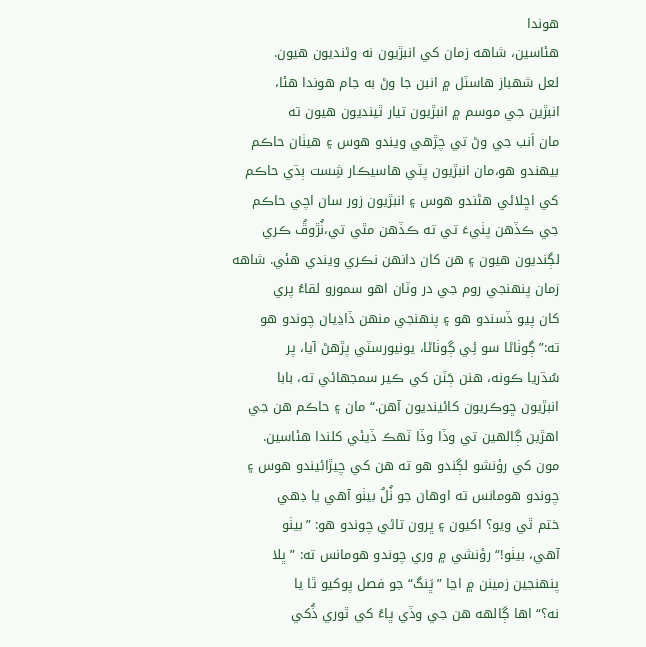هوندا
هئاسين، شاهه زمان کي انبڙيون نه وڻنديون هيون.
لعل شھباز هاسٽل ۾ انبن جا وڻ به جام هوندا هئا،
انبڙين جي موسم ۾ انبڙيون تيار ٿينديون هيون ته
مان اَنب جي وڻ تي چڙهي ويندو هوس ۽ هيٺان حاڪم
بيھندو هو،مان انبڙيون پٽي هاسيڪار شِست ٻڌي حاڪم
کي اڇلائي هڻندو هوس ۽ انبڙيون زور سان اچي حاڪم
جي ڪڏهن پٺيءَ تي ته ڪڏهن مٿي تي،ٺُڙوڦُ ڪري
لڳنديون هيون ۽ هن کان دانھن نڪري ويندي هئي. شاهه
زمان پنھنجي روم جي در وٽان اهو سمورو لقاءُ پري
کان پيو ڏسندو هو ۽ پنھنجي منھن ڏاڍيان چوندو هو
ته:”ڳوٺاڻا سو ئِي ڳوٺاڻا، يونيورسٽي پڙهڻ آيا، پر
سُڌريا ڪونه، هنن ڄَٽن کي ڪير سمجهائي ته، بابا
انبڙيون ڇوڪريون کائينديون آهن.“ مان ۽ حاڪم هن جي
اهڙين ڳالھين تي وڏا وڏا ٽھڪ ڏيئي کلندا هئاسين.
مون کي رؤنشو لڳندو هو ته هن کي چيڙائيندو هوس ۽
چوندو هومانس ته اوهان جو ٺُلُ بيٺو آهي يا ڊهي
ختم ٿي ويو؟ اکيون ۽ ڀرون تاڻي چوندو هو: ”بيٺو
آهي، بيٺو!“ رؤنشي ۾ وري چوندو هومانس ته: ”ڀلا
پنھنجين زمينن ۾ اڃا ”ڀَنگ“ جو فصل پوکيو ٿا يا
نه؟“ اها ڳالھه هن جي وڏي ڀاءُ کي ٿوري ڏُکي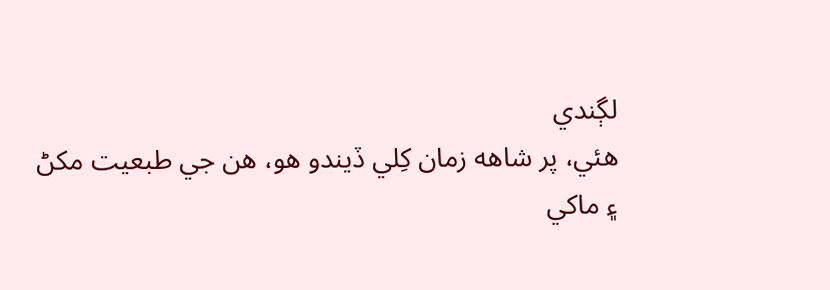لڳندي
هئي، پر شاهه زمان کِلي ڏيندو هو، ھن جي طبعيت مکڻ
۽ ماکي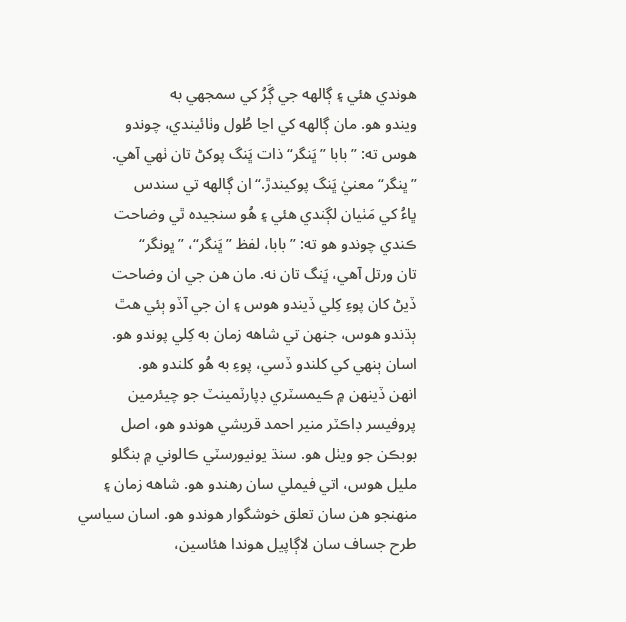هوندي هئي ۽ ڳالھه جي ڳَرُ کي سمجهي به
ويندو هو. مان ڳالھه کي اڃا طُول وٺائيندي، چوندو
هوس ته: ”بابا ”ڀَنگر“ ذات ڀَنگ پوکڻ تان ٺھي آهي.
”ڀنگر“ معنيٰ ڀَنگ پوکيندڙ.“ ان ڳالھه تي سندس
ڀاءُ کي مَٺيان لڳندي هئي ۽ هُو سنجيده ٿي وضاحت
ڪندي چوندو هو ته: ”بابا، لفظ ”ڀَنگر“، ”ڀونگر“
تان ورتل آهي، ڀَنگ تان نه. مان ھن جي ان وضاحت
ڏيڻ کان پوءِ کِلي ڏيندو هوس ۽ ان جي آڏو ٻئي هٿ
ٻڌندو هوس، جنھن تي شاهه زمان به کِلي پوندو هو.
اسان ٻنھي کي کلندو ڏسي، پوءِ به هُو کلندو ھو.
انھن ڏينھن ۾ ڪيمسٽري ڊپارٽمينٽ جو چيئرمين
پروفيسر ڊاڪٽر منير احمد قريشي هوندو هو، اصل
بوبڪن جو ويٺل هو. سنڌ يونيورسٽي ڪالوني ۾ بنگلو
مليل هوس، اتي فيملي سان رهندو هو. شاهه زمان ۽
منھنجو هن سان تعلق خوشگوار هوندو هو. اسان سياسي
طرح جساف سان لاڳاپيل هوندا هئاسين،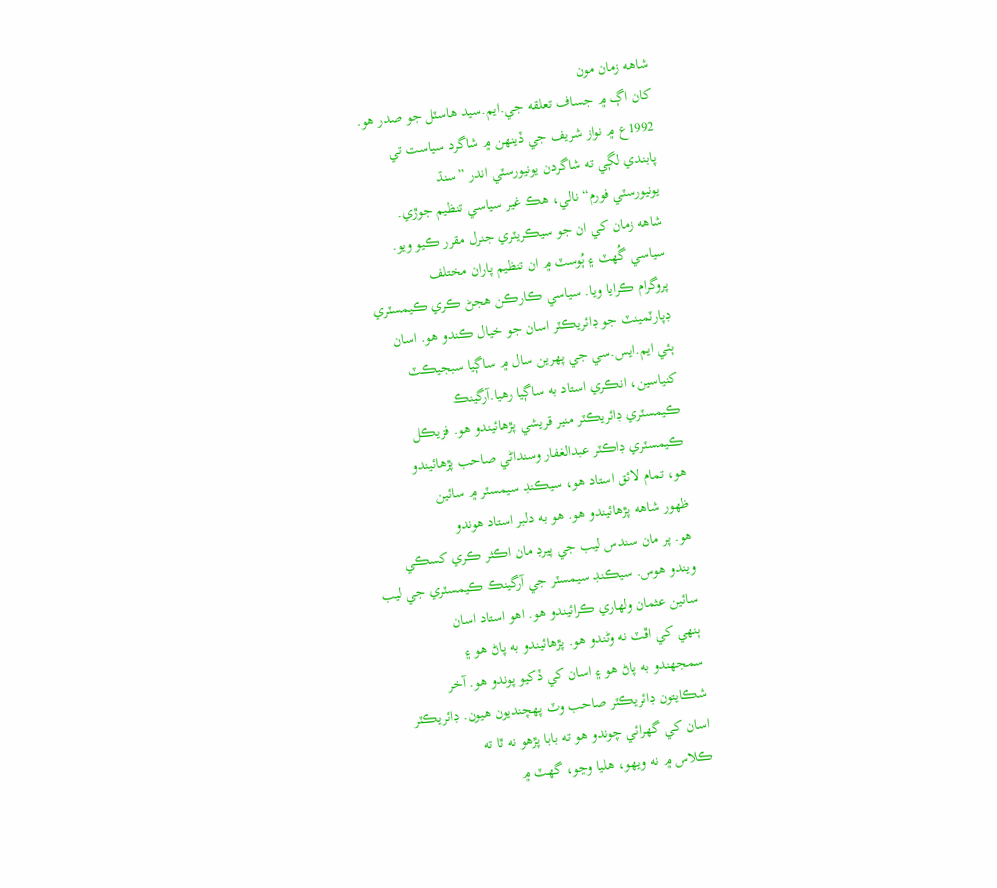شاهه زمان مون
کان اڳ ۾ جساف تعلقه جي.ايم.سيد هاسٽل جو صدر هو.
1992ع ۾ نواز شريف جي ڏينھن ۾ شاگرد سياست تي
پابندي لڳي ته شاگردن يونيورسٽي اندر ”سنڌ
يونيورسٽي فورم“ نالي، هڪ غير سياسي تنظيم جوڙي.
شاهه زمان کي ان جو سيڪريٽري جنرل مقرر ڪيو ويو.
سياسي گُهٽ ۽ ٻُوسٽ ۾ ان تنظيم پاران مختلف
پروگرام ڪرايا ويا. سياسي ڪارڪن هجڻ ڪري ڪيمسٽري
ڊپارٽمينٽ جو ڊائريڪٽر اسان جو خيال ڪندو هو. اسان
ٻئي ايم.ايس.سي جي پھرين سال ۾ ساڳيا سبجيڪٽ
کنياسين، انڪري استاد به ساڳيا رهيا.آرگينڪ
ڪيمسٽري ڊائريڪٽر منير قريشي پڙهائيندو هو. فزيڪل
ڪيمسٽري ڊاڪٽر عبدالغفار وسنداڻي صاحب پڙهائيندو
هو، تمام لائق استاد هو، سيڪنڊ سيمسٽر ۾ سائين
ظھور شاهه پڙهائيندو هو. هو به دلبر استاد هوندو
هو. پر مان سندس ليب جي پيرڊ مان اڪثر ڪري کسڪي
ويندو هوس. سيڪنڊ سيمسٽر جي آرگينڪ ڪيمسٽري جي ليب
سائين عثمان ولھاري ڪرائيندو هو. اهو استاد اسان
ٻنھي کي اڦٽ نه وڻندو هو. پڙهائيندو به پاڻ هو ۽
سمجهندو به پاڻ ھو ۽ اسان کي ڏکيو پوندو هو. آخر
شڪايتون ڊائريڪٽر صاحب وٽ پھچنديون هيون. ڊائريڪٽر
اسان کي گهرائي چوندو هو ته بابا پڙهو نه ٿا ته
ڪلاس ۾ نه ويھو، ھليا وڃو، گهٽ ۾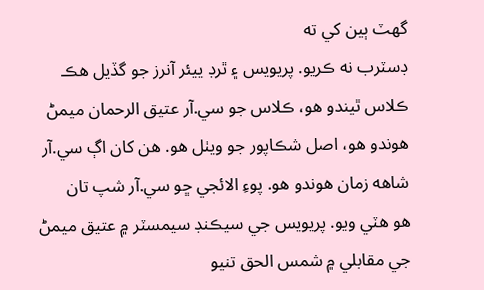گهٽ ٻين کي ته
ڊسٽرب نه ڪريو. پريويس ۽ ٿرڊ ييئر آنرز جو گڏيل هڪ
ڪلاس ٿيندو هو، ڪلاس جو سي.آر عتيق الرحمان ميمڻ
هوندو هو، اصل شڪاپور جو ويٺل هو. هن کان اڳ سي.آر
شاهه زمان هوندو هو. پوءِ الائجي ڇو سي.آر شپ تان
هو هٽي ويو. پريويس جي سيڪنڊ سيمسٽر ۾ عتيق ميمڻ
جي مقابلي ۾ شمس الحق تنيو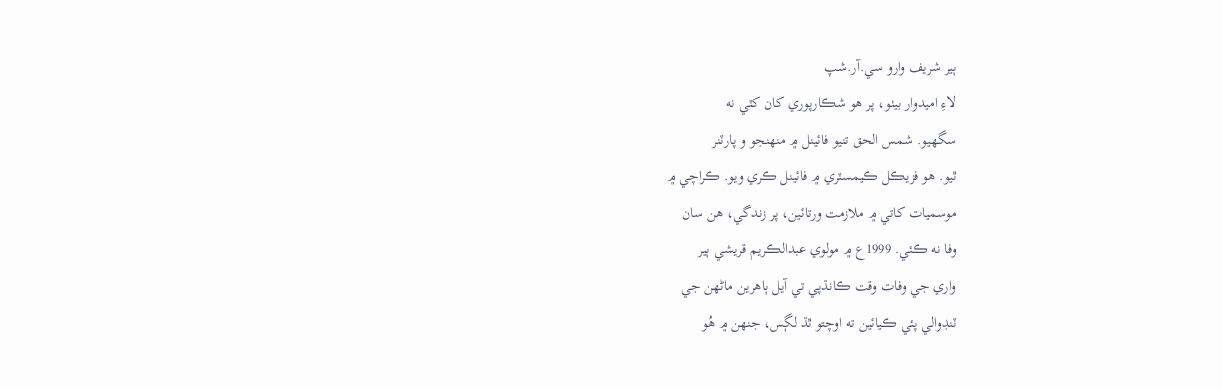ٻير شريف وارو سي.آر.شپ
لاءِ اميدوار بيٺو، پر ھو شڪارپوري کان کٽي نه
سگهيو. شمس الحق تنيو فائينل ۾ منھنجو و پارٽنر
ٿيو. هو فزيڪل ڪيمسٽري ۾ فائينل ڪري ويو. ڪراچي ۾
موسميات کاتي ۾ ملازمت ورتائين، پر زندگي، ھن سان
وفا نه ڪئي. 1999ع ۾ مولوي عبدالڪريم قريشي ٻير
واري جي وفات وقت ڪانڌپي تي آيل ٻاهرين ماڻھن جي
ٽنڊوالي پئي ڪيائين ته اوچتو ٿڌ لڳس، جنھن ۾ هُو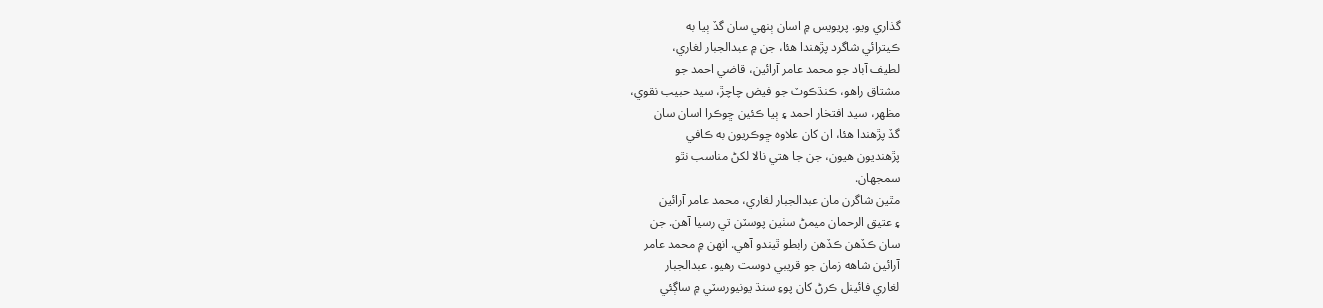گذاري ويو. پريويس ۾ اسان ٻنھي سان گڏ ٻيا به
ڪيترائي شاگرد پڙهندا هئا، جن ۾ عبدالجبار لغاري،
لطيف آباد جو محمد عامر آرائين، قاضي احمد جو
مشتاق راهو، ڪنڌڪوٽ جو فيض چاچڙ، سيد حبيب نقوي،
مظھر، سيد افتخار احمد ۽ ٻيا ڪئين ڇوڪرا اسان سان
گڏ پڙهندا هئا، ان کان علاوه ڇوڪريون به ڪافي
پڙهنديون هيون، جن جا ھتي نالا لکڻ مناسب نٿو
سمجهان.
مٿين شاگرن مان عبدالجبار لغاري، محمد عامر آرائين
۽ عتيق الرحمان ميمڻ سٺين پوسٽن تي رسيا آهن. جن
سان ڪڏهن ڪڏهن رابطو ٿيندو آهي. انھن ۾ محمد عامر
آرائين شاهه زمان جو قريبي دوست رهيو. عبدالجبار
لغاري فائينل ڪرڻ کان پوءِ سنڌ يونيورسٽي ۾ ساڳئي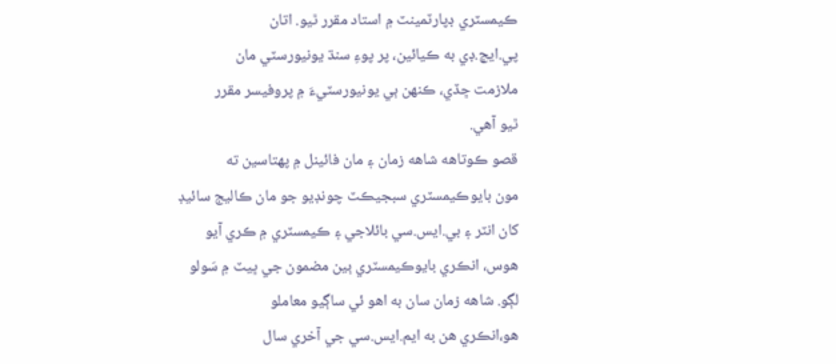ڪيمسٽري ڊپارٽمينٽ ۾ استاد مقرر ٿيو. اتان
پي.ايڇ.ڊي به ڪيائين، پر پوءِ سنڌ يونيورسٽي مان
ملازمت ڇڏي، ڪنھن ٻي يونيورسٽيءَ ۾ پروفيسر مقرر
ٿيو آهي.
قصو ڪوتاهه شاهه زمان ۽ مان فائينل ۾ پھتاسين ته
مون بايوڪيمسٽري سبجيڪٽ چونڊيو جو مان ڪاليج سائيڊ
کان انٽر ۽ بي.ايس.سي بائلاجي ۽ ڪيمسٽري ۾ ڪري آيو
هوس، انڪري بايوڪيمسٽري ٻين مضمون جي ڀيٽ ۾ سَولو
لڳو. شاهه زمان سان به اهو ئي ساڳيو معاملو
هو،انڪري هن به ايم.ايس.سي جي آخري سال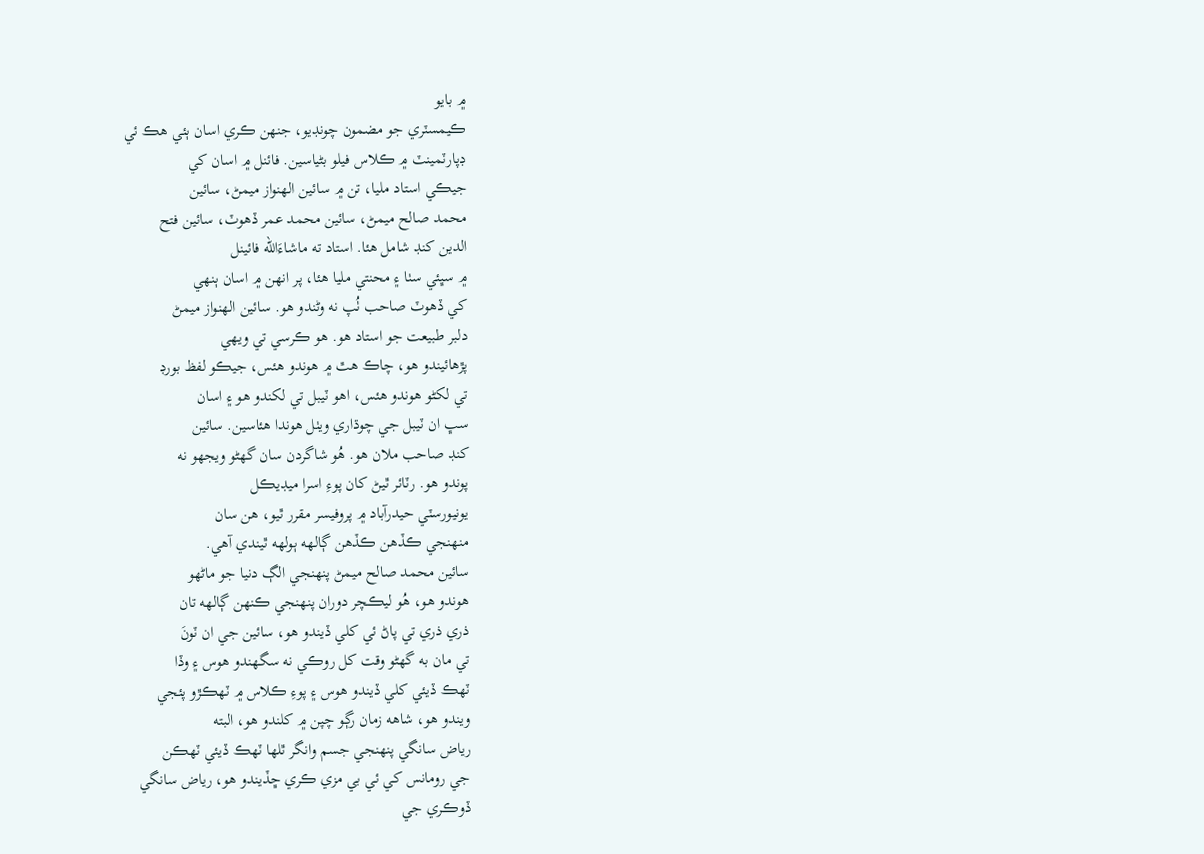۾ بايو
ڪيمسٽري جو مضمون چونڊيو، جنھن ڪري اسان ٻئي هڪ ئي
ڊپارٽمينٽ ۾ ڪلاس فيلو بڻياسين. فائنل ۾ اسان کي
جيڪي استاد مليا، تن ۾ سائين الھنواز ميمڻ، سائين
محمد صالح ميمڻ، سائين محمد عمر ڏهوٽ، سائين فتح
الدين کنڊ شامل هئا. استاد ته ماشاءَالله فائينل
۾ سڀئي سٺا ۽ محنتي مليا هئا، پر انھن ۾ اسان ٻنھي
کي ڏهوٽ صاحب ٺُپ نه وڻندو هو. سائين الھنواز ميمڻ
دلبر طبيعت جو استاد هو. هو ڪرسي تي ويھي
پڙهائيندو هو، چاڪ هٿ ۾ هوندو هئس، جيڪو لفظ بورڊ
تي لکڻو هوندو هئس، اھو ٽيبل تي لکندو هو ۽ اسان
سڀ ان ٽيبل جي چوڌاري ويٺل هوندا هئاسين. سائين
کنڊ صاحب ملان هو. هُو شاگردن سان گهڻو ويجهو نه
پوندو هو. رٽائر ٿيڻ کان پوءِ اسرا ميڊيڪل
يونيورسٽي حيدرآباد ۾ پروفيسر مقرر ٿيو، هن سان
منھنجي ڪڏهن ڪڏهن ڳالھه ٻولھه ٿيندي آهي.
سائين محمد صالح ميمڻ پنھنجي الڳ دنيا جو ماڻھو
هوندو هو، هُو ليڪچر دوران پنھنجي ڪنھن ڳالھه تان
ذري ذري تي پاڻ ئي کلي ڏيندو هو، سائين جي ان ٽونَ
تي مان به گھڻو وقت کل روڪي نه سگهندو هوس ۽ وڏا
ٽھڪ ڏيئي کلي ڏيندو هوس ۽ پوءِ ڪلاس ۾ ٽھڪڙو پئجي
ويندو هو، شاهه زمان رڳو چپن ۾ کلندو هو، البته
رياض سانگي پنھنجي جسم وانگر ٿلھا ٽھڪ ڏيئي ٽھڪن
جي رومانس کي ئي بي مزي ڪري ڇڏيندو هو، رياض سانگي
ڏوڪري جي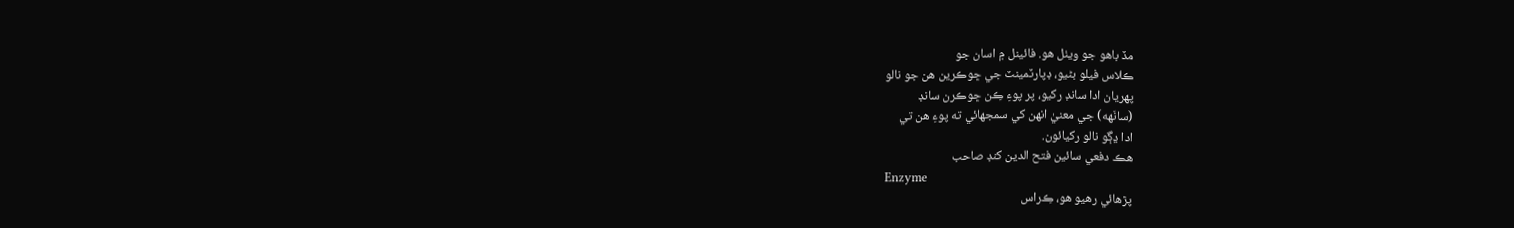مڏ باهو جو ويٺل هو. فائينل ۾ اسان جو
ڪلاس فيلو بڻيو، ڊپارٽمينٽ جي ڇوڪرين هن جو نالو
پھريان ادا سانڊ رکيو، پر پوءِ ڪِن ڇوڪرن سانڊ
(سانَھه) جي معنيٰ انھن کي سمجھائي ته پوءِ هن تي
ادا ڍڳو نالو رکيائون.
هڪ دفعي سائين فتح الدين کنڊ صاحب
Enzyme
پڙهائي رهيو هو، ڪِراس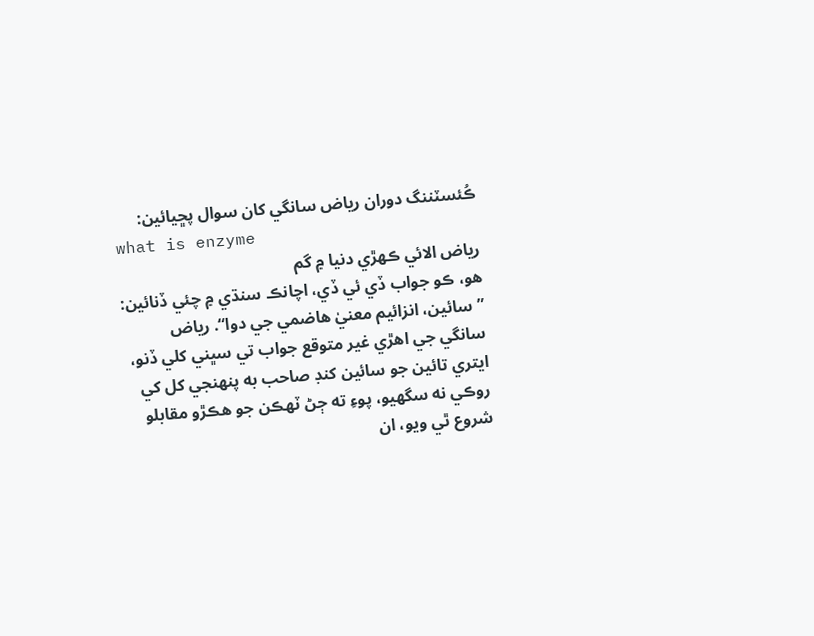ڪُئسٽننگ دوران رياض سانگي کان سوال پڇيائين:
what is enzyme
رياض الائي ڪھڙي دنيا ۾ گم
هو، ڪو جواب ڏي ئي ڏي، اچانڪ سنڌي ۾ چئي ڏنائين:
”سائين، انزائيم معنيٰ هاضمي جي دوا“. رياض
سانگي جي اهڙي غير متوقع جواب تي سڀني کلي ڏنو،
ايتري تائين جو سائين کنڊ صاحب به پنھنجي کل کي
روڪي نه سگهيو، پوءِ ته ڄڻ ٽھڪن جو هڪڙو مقابلو
شروع ٿي ويو، ان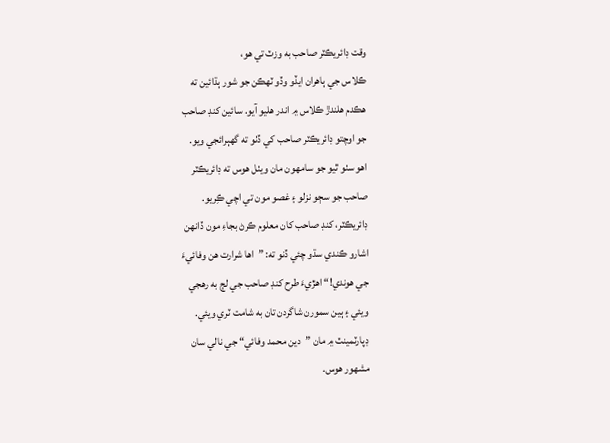وقت ڊائريڪٽر صاحب به وزٽ تي هو،
ڪلاس جي ٻاهران ايڏو وڏو ٽھڪن جو شور ٻڌائين ته
ھڪدم هلندڙ ڪلاس ۾ اندر هليو آيو. سائين کنڊ صاحب
جو اوچتو ڊائريڪٽر صاحب کي ڏٺو ته گهٻرائجي ويو.
اهو سٺو ٿيو جو سامھون مان ويٺل هوس ته ڊائريڪٽر
صاحب جو سڄو نزلو ۽ غصو مون تي اچي ڪِريو.
ڊائريڪٽر، کنڊ صاحب کان معلوم ڪرڻ بجاءِ مون ڏانھن
اشارو ڪندي سڌو چئي ڏنو ته: ”اها شرارت هن وفائيءَ
جي هوندي!“ اھڙيءَ طرح کنڊ صاحب جي لڄ به رهجي
ويئي ۽ ٻين سمورن شاگردن تان به شامت ٽري ويئي.
ڊپارٽمينٽ ۾ مان ”دين محمد وفائي“ جي نالي سان
مشھور هوس.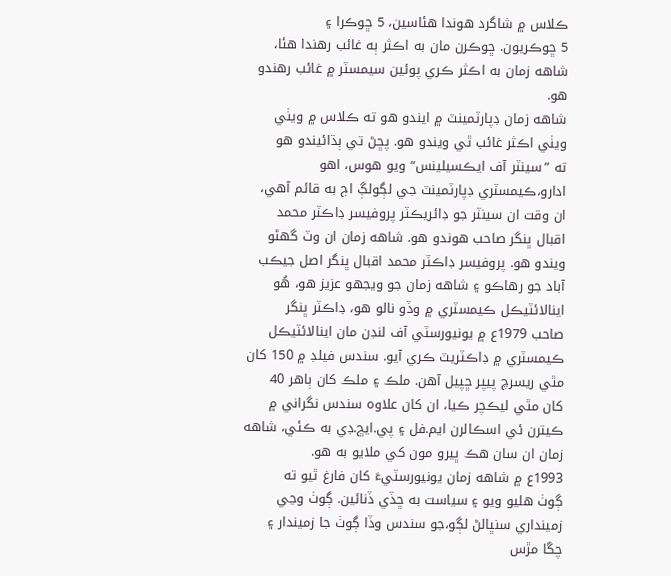ڪلاس ۾ شاگرد هوندا هئاسين، 5 ڇوڪرا ۽
5 ڇوڪريون. ڇوڪرن مان به اڪثر ٻه غائب رهندا هئا،
شاهه زمان به اڪثر ڪري پوئين سيمسٽر ۾ غائب رهندو
هو.
شاهه زمان ڊپارٽمينٽ ۾ ايندو هو ته ڪلاس ۾ ويٺي
ويٺي اڪثر غائب ٿي ويندو هو. پڇڻ تي ٻڌائيندو هو
ته ”سينٽر آف ايڪسيلينس“ ويو ھوس، اهو
ادارو،ڪيمسٽري ڊپارٽمينٽ جي لڳولڳ اڄ به قائم آهي،
ان وقت ان سينٽر جو ڊائريڪٽر پروفيسر ڊاڪٽر محمد
اقبال ڀنگر صاحب هوندو هو. شاهه زمان ان وٽ گهڻو
ويندو هو. پروفيسر ڊاڪٽر محمد اقبال ڀنگر اصل جيڪب
آباد جو رهاڪو ۽ شاهه زمان جو ويجهو عزيز هو، هُو
اينالائٽيڪل ڪيمسٽري ۾ وڏو نالو هو، ڊاڪٽر ڀنگر
صاحب 1979ع ۾ يونيورسٽي آف لنڊن مان اينالائٽيڪل
ڪيمسٽري ۾ ڊاڪٽريٽ ڪري آيو. سندس فيلڊ ۾ 150 کان
مٿي ريسرچ پيپر ڇپيل آهن. ملڪ ۽ ملڪ کان ٻاهر 40
کان مٿي ليڪچر ڪيا، ان کان علاوه سندس نگراني ۾
ڪيترن ئي اسڪالرن ايم.فل ۽ پي.ايڇ.ڊي به ڪئي، شاهه
زمان ان سان هڪ ڀيرو مون کي ملايو به هو.
1993ع ۾ شاهه زمان يونيورسٽيءَ کان فارغ ٿيو ته
ڳوٺ هليو ويو ۽ سياست به ڇڏي ڏنائين. ڳوٺ وڃي
زمينداري سنڀالڻ لڳو،جو سندس وڏا ڳوٺ جا زميندار ۽
چڱا مڙس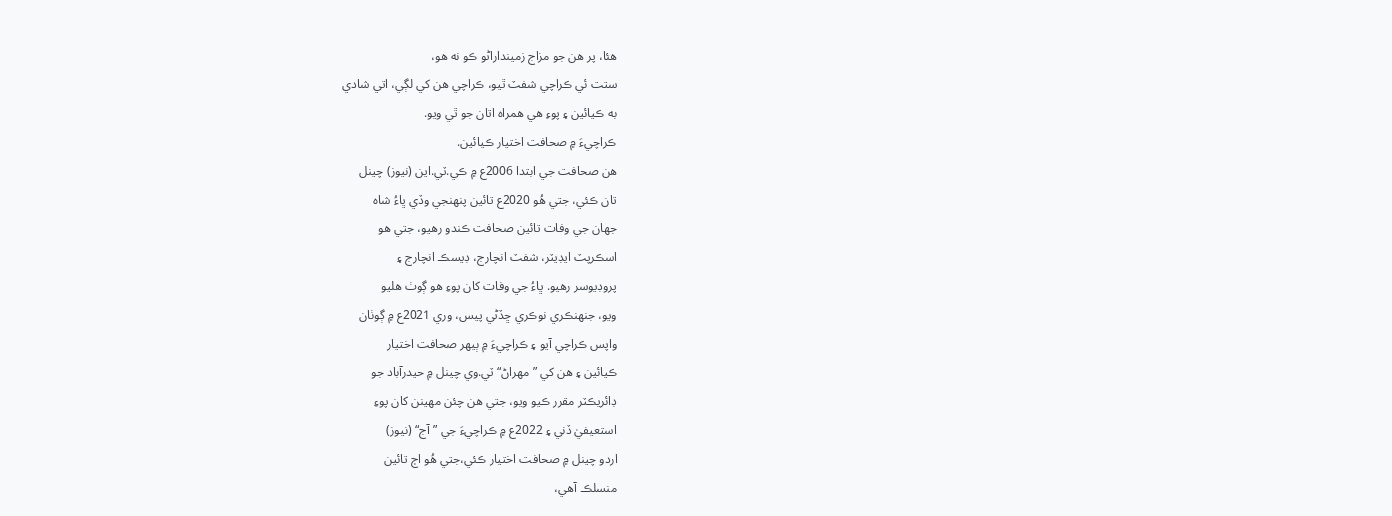هئا، پر هن جو مزاج زمينداراڻو ڪو نه هو،
ستت ئي ڪراچي شفٽ ٿيو، ڪراچي هن کي لڳي، اتي شادي
به ڪيائين ۽ پوءِ هي همراه اتان جو ٿي ويو.
ڪراچيءَ ۾ صحافت اختيار ڪيائين.
هن صحافت جي ابتدا 2006ع ۾ ڪي.ٽي.اين (نيوز) چينل
تان ڪئي، جتي هُو 2020ع تائين پنھنجي وڏي ڀاءُ شاه
جھان جي وفات تائين صحافت ڪندو رهيو، جتي هو
اسڪرپٽ ايڊيٽر، شفٽ انچارج، ڊيسڪ انچارج ۽
پروڊيوسر رهيو. ڀاءُ جي وفات کان پوءِ ھو ڳوٺ هليو
ويو، جنھنڪري نوڪري ڇڏڻي پيس، وري 2021ع ۾ ڳوٺان
واپس ڪراچي آيو ۽ ڪراچيءَ ۾ ٻيھر صحافت اختيار
ڪيائين ۽ هن کي ”مھراڻ“ ٽي.وي چينل ۾ حيدرآباد جو
ڊائريڪٽر مقرر ڪيو ويو، جتي هن چئن مھينن کان پوءِ
استعيفيٰ ڏني ۽ 2022ع ۾ ڪراچيءَ جي ”آج“ (نيوز)
اردو چينل ۾ صحافت اختيار ڪئي،جتي هُو اڄ تائين
منسلڪ آهي،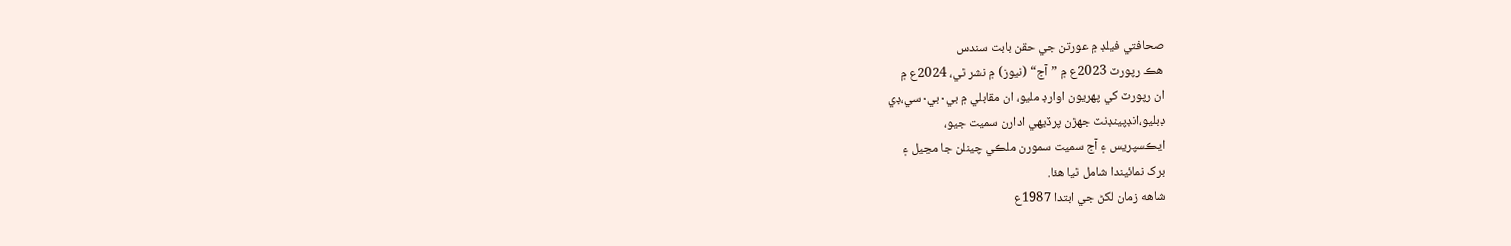صحافتي فيلڊ ۾ عورتن جي حقن بابت سندس
هڪ رپورٽ 2023ع ۾ ”آج“ (نيوز) ۾ نشر ٿي، 2024ع ۾
ان رپورٽ کي پھريون اوارڊ مليو، ان مقابلي ۾ بي۰بي۰سي،ڊي
ڊبليو،انڊپينڊنٽ جهڙن پرڏيھي ادارن سميت جيو،
ايڪسپريس ۽ آج سميت سمورن ملڪي چينلن جا مڃيل ۽
برک نمائيندا شامل ٿيا هئا.
شاهه زمان لکڻ جي ابتدا 1987ع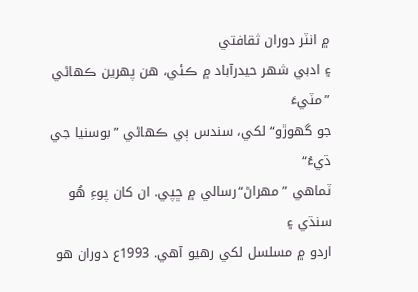۾ انٽر دوران ثقافتي
۽ ادبي شھر حيدرآباد ۾ ڪئي، هن پھرين ڪھاڻي ”مٽيءَ
جو گھوڙو“ لکي، سندس ٻي ڪھاڻي ”بوسنيا جي ڌيءُ“
ٽماهي ”مھراڻ“رسالي ۾ ڇپي. ان کان پوءِ هُو سنڌي ۽
اردو ۾ مسلسل لکي رهيو آھي. 1993ع دوران هو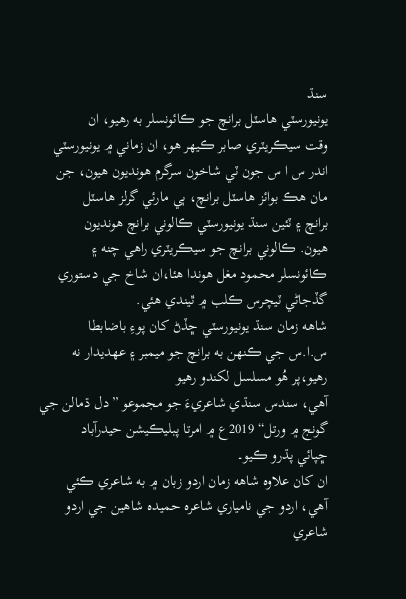سنڌ
يونيورسٽي هاسٽل برانچ جو ڪائونسلر به رهيو، ان
وقت سيڪريٽري صابر ڪيھر هو، ان زماني ۾ يونيورسٽي
اندر س ا س جون ٽي شاخون سرگرم هونديون هيون، جن
مان هڪ بوائز هاسٽل برانچ، ٻي مارئي گرلز هاسٽل
برانچ ۽ ٽئين سنڌ يونيورسٽي ڪالوني برانچ هونديون
هيون. ڪالوني برانچ جو سيڪريٽري راهي چنه ۽
ڪائونسلر محمود مغل هوندا هئا،ان شاخ جي دستوري
گڏجاڻي ٽيچرس ڪلب ۾ ٿيندي هئي.
شاهه زمان سنڌ يونيورسٽي ڇڏڻ کان پوءِ باضابطا
س.ا.س جي ڪنھن به برانچ جو ميمبر ۽ عھديدار نه
رهيو،پر ھُو مسلسل لکندو رھیو
آھي، سندس سنڌي شاعريءَ جو مجموعو ”دل ڌمالن جي
گونج ۾ ورتل“ 2019ع ۾ امرتا پبليڪيشن حيدرآباد
ڇپائي پڌرو ڪيو۔
ان کان علاوه شاهه زمان اردو زبان ۾ به شاعري ڪئي
آهي، اردو جي نامياري شاعره حميده شاهين جي اردو
شاعري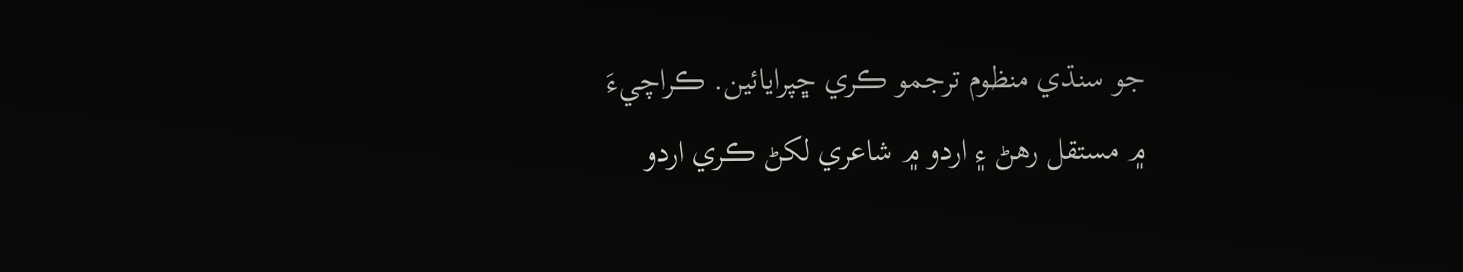جو سنڌي منظوم ترجمو ڪري ڇپرايائين. ڪراچيءَ
۾ مستقل رهڻ ۽ اردو ۾ شاعري لکڻ ڪري اردو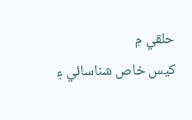حلقي ۾
کيس خاص شناسائي ۽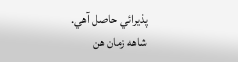پذيرائي حاصل آهي.
شاهه زمان هن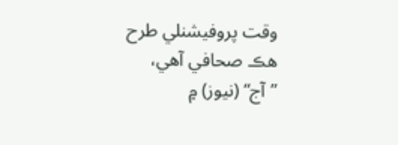وقت پروفيشنلي طرح هڪ صحافي آهي،
”آج“ (نيوز) ۾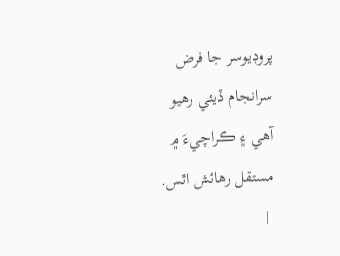پروڊيوسر جا فرض سرانجام ڏيئي رهيو
آھي ۽ ڪراچيءَ ۾ مستقل رهائش اٿس.
 |